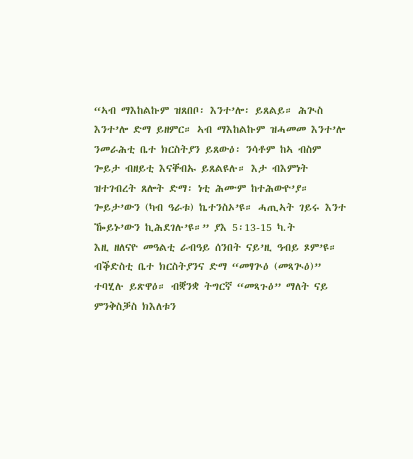“ኣብ ማእከልኩም ዝጸበቦ፡ እንተ’ሎ፡ ይጸልይ። ሕጒስ እንተ’ሎ ድማ ይዘምር። ኣብ ማእከልኩም ዝሓመመ እንተ’ሎ ንመራሕቲ ቤተ ክርስትያን ይጸውዕ፡ ንሳቶም ከኣ ብስም ጐይታ ብዘይቲ እናቐብኡ ይጸልዩሉ። እታ ብእምነት ዝተገብረት ጸሎት ድማ፡ ነቲ ሕሙም ከተሕውዮ’ያ። ጐይታ’ውን (ካብ ዓራቱ) ኬተንስኦ’ዩ። ሓጢኣት ገይሩ እንተ ዀይኑ’ውን ኪሕደገሉ’ዩ።” ያእ 5፡13-15 ካ.ት
እዚ ዘለናዮ መዓልቲ ራብዓይ ሰንበት ናይ’ዚ ዓብይ ጾም’ዩ። ብቕድስቲ ቤተ ክርስትያንና ድማ “መፃጕዕ (መጻጒዕ)” ተባሂሉ ይጽዋዕ። ብቛንቋ ትግርኛ “መጻጉዕ” ማለት ናይ ምንቅስቓስ ክእለቱን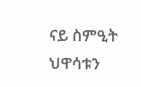ናይ ስምዒት ህዋሳቱን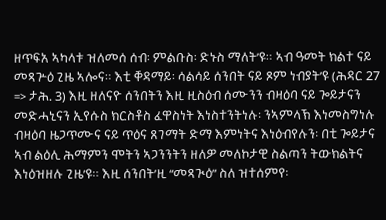ዘጥፍአ ኣካላቱ ዝለመሰ ሰብ፡ ምልቡስ፡ ድኑስ ማለት’ዩ። ኣብ ዓመት ክልተ ናይ መጻጕዕ ጊዜ ኣሎና። እቲ ቐዳማይ፡ ሳልሳይ ሰንበት ናይ ጾም ነብያት’ዩ (ሕዳር 27 => ታሕ. 3) እዚ ዘለናዮ ሰንበትን እዚ ዚስዕብ ሰሙንን ብዛዕባ ናይ ጐይታናን መድሓኒናን ኢየሱስ ክርስቶስ ፈዋስነት እነስተንትነሉ፡ ንኣምላኽ እነመስግነሉ ብዛዕባ ዜጋጥሙና ናይ ጥዕና ጸገማት ድማ እምነትና እነዕብየሉን፡ በቲ ጐይታና ኣብ ልዕሊ ሕማምን ሞትን ኣጋንንትን ዘለዎ መለኮታዊ ስልጣን ትውክልትና እነዕዝዘሉ ጊዜ’ዩ። እዚ ሰንበት’ዚ “መጻጒዕ” ስለ ዝተሰምየ፡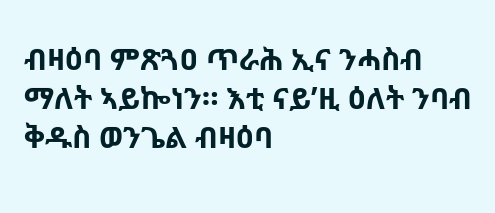ብዛዕባ ምጽጓዐ ጥራሕ ኢና ንሓስብ ማለት ኣይኰነን። እቲ ናይ’ዚ ዕለት ንባብ ቅዱስ ወንጌል ብዛዕባ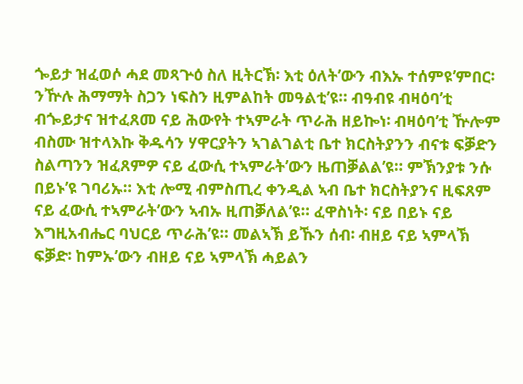ጐይታ ዝፈወሶ ሓደ መጻጕዕ ስለ ዚትርኽ፡ እቲ ዕለት’ውን ብእኡ ተሰምዩ’ምበር፡ ንዅሉ ሕማማት ስጋን ነፍስን ዚምልከት መዓልቲ’ዩ። ብዓብዩ ብዛዕባ’ቲ ብጐይታና ዝተፈጸመ ናይ ሕውየት ተኣምራት ጥራሕ ዘይኰነ፡ ብዛዕባ’ቲ ዅሎም ብስሙ ዝተላእኩ ቅዱሳን ሃዋርያትን ኣገልገልቲ ቤተ ክርስትያንን ብናቱ ፍቓድን ስልጣንን ዝፈጸምዎ ናይ ፈውሲ ተኣምራት’ውን ዜጠቓልል’ዩ። ምኽንያቱ ንሱ በይኑ’ዩ ገባሪኡ። እቲ ሎሚ ብምስጢረ ቀንዲል ኣብ ቤተ ክርስትያንና ዚፍጸም ናይ ፈውሲ ተኣምራት’ውን ኣብኡ ዚጠቓለል’ዩ። ፈዋስነት፡ ናይ በይኑ ናይ እግዚአብሔር ባህርይ ጥራሕ’ዩ። መልኣኽ ይኹን ሰብ፡ ብዘይ ናይ ኣምላኽ ፍቓድ፡ ከምኡ’ውን ብዘይ ናይ ኣምላኽ ሓይልን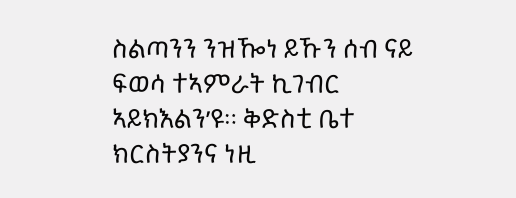ስልጣንን ንዝዀነ ይኹን ሰብ ናይ ፍወሳ ተኣምራት ኪገብር ኣይክእልን’ዩ። ቅድስቲ ቤተ ክርስትያንና ነዚ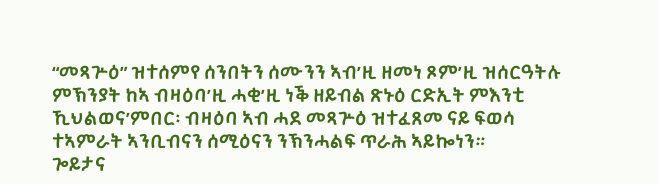“መጻጕዕ” ዝተሰምየ ሰንበትን ሰሙንን ኣብ’ዚ ዘመነ ጾም’ዚ ዝሰርዓትሉ ምኽንያት ከኣ ብዛዕባ’ዚ ሓቂ’ዚ ነቕ ዘይብል ጽኑዕ ርድኢት ምእንቲ ኺህልወና’ምበር፡ ብዛዕባ ኣብ ሓደ መጻጕዕ ዝተፈጸመ ናይ ፍወሳ ተኣምራት ኣንቢብናን ሰሚዕናን ንኽንሓልፍ ጥራሕ ኣይኰነን።
ጐይታና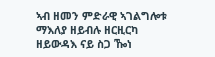ኣብ ዘመን ምድራዊ ኣገልግሎቱ ማእለያ ዘይብሉ ዘርዚርካ ዘይውዳእ ናይ ስጋ ዀነ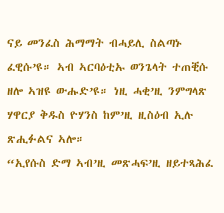ናይ መንፈስ ሕማማት ብሓይሊ ስልጣኑ ፈዊሱ’ዩ። ኣብ ኣርባዕቲኡ ወንጌላት ተጠቒሱ ዘሎ ኣዝዩ ውሑድ’ዩ። ነዚ ሓቂ’ዚ ንምግላጽ ሃዋርያ ቅዱስ ዮሃንስ ከም’ዚ ዚስዕብ ኢሉ ጽሒፉልና ኣሎ።
“ኢየሱስ ድማ ኣብ’ዚ መጽሓፍ’ዚ ዘይተጻሕፈ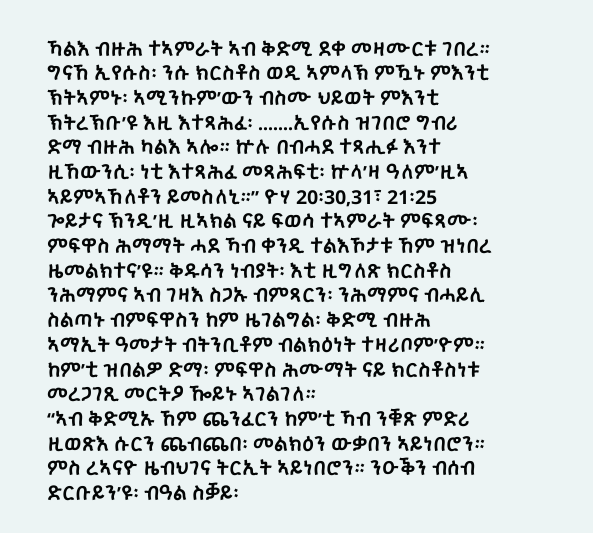ኻልእ ብዙሕ ተኣምራት ኣብ ቅድሚ ደቀ መዛሙርቱ ገበረ። ግናኸ ኢየሱስ፡ ንሱ ክርስቶስ ወዲ ኣምላኽ ምዃኑ ምእንቲ ኽትኣምኑ፡ ኣሚንኩም’ውን ብስሙ ህይወት ምእንቲ ኽትረኽቡ’ዩ እዚ እተጻሕፈ፡ .......ኢየሱስ ዝገበሮ ግብሪ ድማ ብዙሕ ካልእ ኣሎ። ኵሉ በብሓደ ተጻሒፉ እንተ ዚኸውንሲ፡ ነቲ እተጻሕፈ መጻሕፍቲ፡ ኵላ’ዛ ዓለም’ዚኣ ኣይምኣኸለቶን ይመስለኒ።” ዮሃ 20፡30,31፣ 21፡25
ጐይታና ኽንዲ’ዚ ዚኣክል ናይ ፍወሳ ተኣምራት ምፍጻሙ፡ ምፍዋስ ሕማማት ሓደ ኻብ ቀንዲ ተልእኾታቱ ኸም ዝነበረ ዜመልክተና’ዩ። ቅዱሳን ነብያት፡ እቲ ዚግለጽ ክርስቶስ ንሕማምና ኣብ ገዛእ ስጋኡ ብምጻርን፡ ንሕማምና ብሓይሊ ስልጣኑ ብምፍዋስን ከም ዜገልግል፡ ቅድሚ ብዙሕ ኣማኢት ዓመታት ብትንቢቶም ብልክዕነት ተዛሪቦም’ዮም። ከም’ቲ ዝበልዎ ድማ፡ ምፍዋስ ሕሙማት ናይ ክርስቶስነቱ መረጋገጺ መርትዖ ዀይኑ ኣገልገለ።
“ኣብ ቅድሚኡ ኸም ጨንፈርን ከም’ቲ ኻብ ንቑጽ ምድሪ ዚወጽእ ሱርን ጨብጨበ፡ መልክዕን ውቃበን ኣይነበሮን። ምስ ረኣናዮ ዜብህገና ትርኢት ኣይነበሮን። ንዑቕን ብሰብ ድርቡይን’ዩ፡ ብዓል ስቓይ፡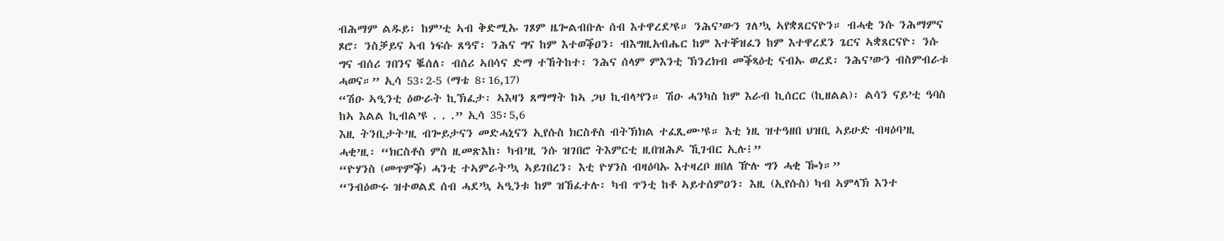ብሕማም ልዱይ፡ ከም’ቲ ኣብ ቅድሚኡ ገጾም ዜጐልብቡሉ ሰብ እተዋረደ’ዩ። ንሕና’ውን ገለ’ኳ ኣየቋጸርናዮን። ብሓቂ ንሱ ንሕማምና ጾሮ፡ ንስቓይና ኣብ ነፍሱ ጸዓኖ፡ ንሕና ግና ከም እተወቕዐን፡ ብእግዚአብሔር ከም እተቐዝፈን ከም እተዋረደን ጌርና ኣቋጸርናዮ፡ ንሱ ግና ብሰሪ ገበንና ቘሰለ፡ ብሰሪ ኣበሳና ድማ ተኸትከተ፡ ንሕና ሰላም ምእንቲ ኽንረክብ መቕጻዕቲ ናብኡ ወረደ፡ ንሕና’ውን ብስምብራቱ ሓወና።” ኢሳ 53፡2-5 (ማቴ 8፡16,17)
“ሽዑ ኣዒንቲ ዕውራት ኪኽፈታ፡ ኣእዛን ጸማማት ከኣ ጋህ ኪብላ’የን። ሽዑ ሓንካስ ከም እራብ ኪሰርር (ኪዘልል)፡ ልሳን ናይ’ቲ ዓባስ ከኣ እልል ኪብል’ዩ . . .” ኢሳ 35፡5,6
እዚ ትንቢታት’ዚ ብጐይታናን መድሓኒናን ኢየሱስ ክርስቶስ ብትኽክል ተፈጺሙ’ዩ። እቲ ነዚ ዝተዓዘበ ህዝቢ ኣይሁድ ብዛዕባ’ዚ ሓቂ’ዚ፡ “ክርስቶስ ምስ ዚመጽእከ፡ ካብ’ዚ ንሱ ዝገበሮ ትእምርቲ ዚበዝሕዶ ኺገብር ኢሉ፧”
“ዮሃንስ (መጥምቕ) ሓንቲ ተኣምራት’ኳ ኣይገበረን፡ እቲ ዮሃንስ ብዛዕባኡ እተዛረቦ ዘበለ ዅሉ ግን ሓቂ ዀነ።”
“ንብዕውሩ ዝተወልደ ሰብ ሓደ’ኳ ኣዒንቱ ከም ዝኸፈተሉ፡ ካብ ጥንቲ ከቶ ኣይተሰምዐን፡ እዚ (ኢየሱስ) ካብ ኣምላኽ እንተ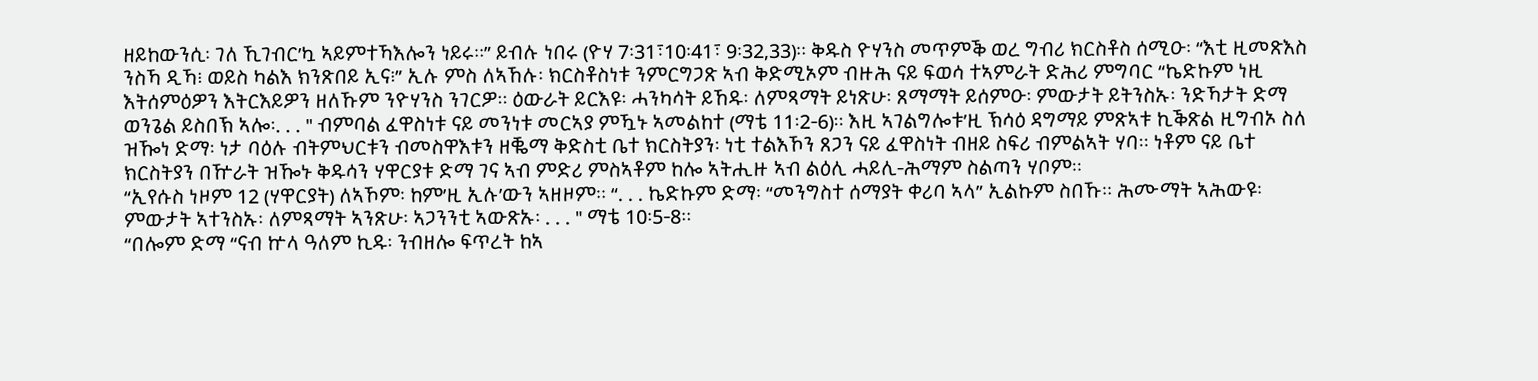ዘይከውንሲ፡ ገለ ኺገብር’ኳ ኣይምተኻእሎን ነይሩ።” ይብሉ ነበሩ (ዮሃ 7፡31፣10፡41፣ 9፡32,33)። ቅዱስ ዮሃንስ መጥምቕ ወረ ግብሪ ክርስቶስ ሰሚዑ፡ “እቲ ዚመጽእስ ንስኻ ዲኻ፧ ወይስ ካልእ ክንጽበይ ኢና፧” ኢሉ ምስ ለኣኸሉ፡ ክርስቶስነቱ ንምርግጋጽ ኣብ ቅድሚኦም ብዙሕ ናይ ፍወሳ ተኣምራት ድሕሪ ምግባር “ኬድኩም ነዚ እትሰምዕዎን እትርእይዎን ዘለኹም ንዮሃንስ ንገርዎ። ዕውራት ይርእዩ፡ ሓንካሳት ይኸዱ፡ ለምጻማት ይነጽሁ፡ ጸማማት ይሰምዑ፡ ምውታት ይትንስኡ፡ ንድኻታት ድማ ወንጌል ይስበኽ ኣሎ፡. . . " ብምባል ፈዋስነቱ ናይ መንነቱ መርኣያ ምዃኑ ኣመልከተ (ማቴ 11፡2-6)። እዚ ኣገልግሎቱ’ዚ ኽሳዕ ዳግማይ ምጽኣቱ ኪቕጽል ዚግብኦ ስለ ዝዀነ ድማ፡ ነታ ባዕሉ ብትምህርቱን ብመስዋእቱን ዘቘማ ቅድስቲ ቤተ ክርስትያን፡ ነቲ ተልእኾን ጸጋን ናይ ፈዋስነት ብዘይ ስፍሪ ብምልኣት ሃባ። ነቶም ናይ ቤተ ክርስትያን በዅራት ዝዀኑ ቅዱሳን ሃዋርያቱ ድማ ገና ኣብ ምድሪ ምስኣቶም ከሎ ኣትሒዙ ኣብ ልዕሊ ሓይሊ-ሕማም ስልጣን ሃቦም።
“ኢየሱስ ነዞም 12 (ሃዋርያት) ለኣኾም፡ ከም’ዚ ኢሉ’ውን ኣዘዞም። “. . . ኬድኩም ድማ፡ “መንግስተ ሰማያት ቀሪባ ኣላ” ኢልኩም ስበኹ። ሕሙማት ኣሕውዩ፡ ምውታት ኣተንስኡ፡ ለምጻማት ኣንጽሁ፡ ኣጋንንቲ ኣውጽኡ፡ . . . " ማቴ 10፡5-8።
“በሎም ድማ “ናብ ኵላ ዓለም ኪዱ፡ ንብዘሎ ፍጥረት ከኣ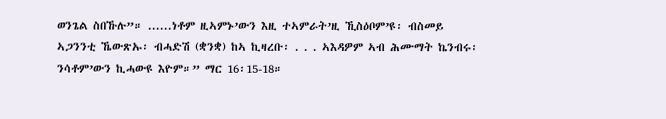ወንጌል ስበኹሉ”። ......ነቶም ዚኣምኑ’ውን እዚ ተኣምራት’ዚ ኺስዕቦም’ዩ፡ ብስመይ ኣጋንንቲ ኼውጽኡ፡ ብሓድሽ (ቋንቋ) ከኣ ኪዛረቡ፡ . . . ኣእዳዎም ኣብ ሕሙማት ኬንብሩ፡ ንሳቶም’ውን ኪሓውዩ እዮም።” ማር 16፡15-18።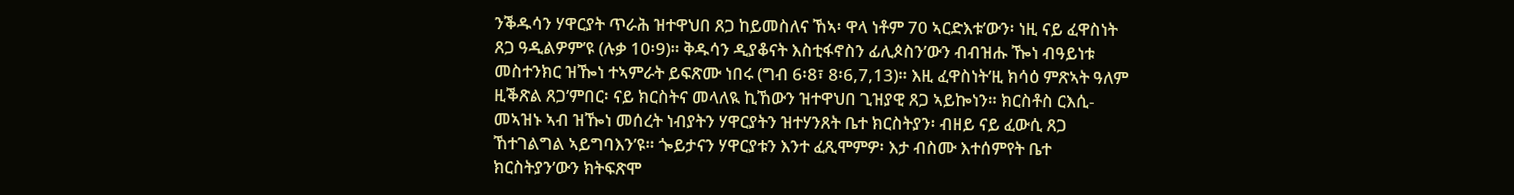ንቕዱሳን ሃዋርያት ጥራሕ ዝተዋህበ ጸጋ ከይመስለና ኸኣ፡ ዋላ ነቶም 70 ኣርድእቱ’ውን፡ ነዚ ናይ ፈዋስነት ጸጋ ዓዲልዎም’ዩ (ሉቃ 10፡9)። ቅዱሳን ዲያቆናት እስቲፋኖስን ፊሊጶስን’ውን ብብዝሑ ዀነ ብዓይነቱ መስተንክር ዝዀነ ተኣምራት ይፍጽሙ ነበሩ (ግብ 6፡8፣ 8፡6,7,13)። እዚ ፈዋስነት’ዚ ክሳዕ ምጽኣት ዓለም ዚቕጽል ጸጋ’ምበር፡ ናይ ክርስትና መላለዪ ኪኸውን ዝተዋህበ ጊዝያዊ ጸጋ ኣይኰነን። ክርስቶስ ርእሲ-መኣዝኑ ኣብ ዝዀነ መሰረት ነብያትን ሃዋርያትን ዝተሃንጸት ቤተ ክርስትያን፡ ብዘይ ናይ ፈውሲ ጸጋ ኸተገልግል ኣይግባእን’ዩ። ጐይታናን ሃዋርያቱን እንተ ፈጺሞምዎ፡ እታ ብስሙ እተሰምየት ቤተ ክርስትያን’ውን ክትፍጽሞ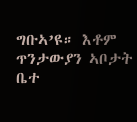ግቡኣ’ዩ። እቶም ጥንታውያን ኣቦታት ቤተ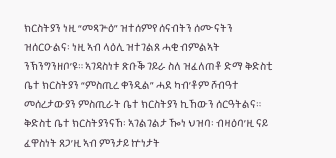ክርስትያን ነዚ “መጻጕዕ” ዝተሰምየ ሰናብትን ሰሙናትን ዝሰርዑልና፡ ነዚ ኣብ ላዕሊ ዝተገልጸ ሓቂ ብምልኣት ንኽንግንዘቦ’ዩ። ኣገዳስነቱ ጽቡቕ ገይራ ስለ ዝፈለጠቶ ድማ ቅድስቲ ቤተ ክርስትያን “ምስጢረ ቀንዲል” ሓደ ካብ’ቶም ሾብዓተ መሰረታውያን ምስጢራት ቤተ ክርስትያን ኪኸውን ሰርዓትልና።
ቅድስቲ ቤተ ክርስትያንናኸ፡ ኣገልገልታ ዀነ ህዝባ፡ ብዛዕባ’ዚ ናይ ፈዋስነት ጸጋ’ዚ ኣብ ምንታይ ኵነታት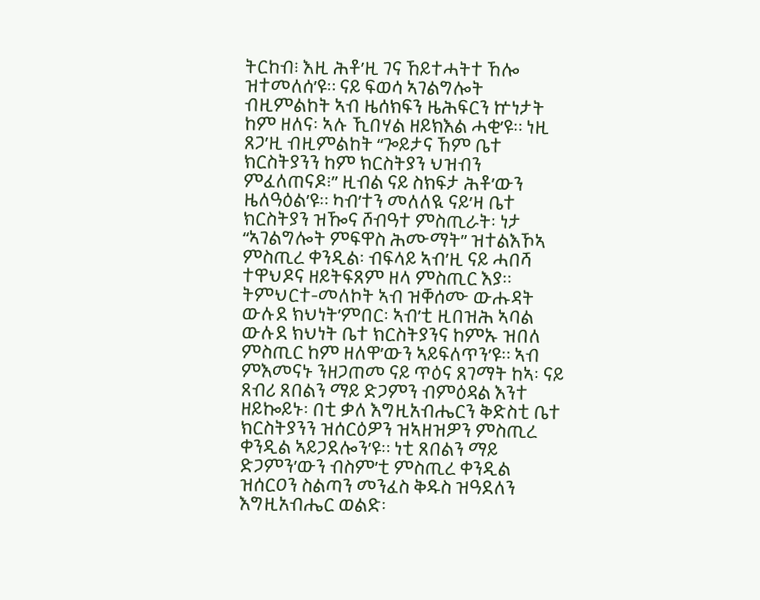ትርከብ፧ እዚ ሕቶ’ዚ ገና ኸይተሓትተ ኸሎ ዝተመለሰ’ዩ። ናይ ፍወሳ ኣገልግሎት ብዚምልከት ኣብ ዜሰክፍን ዜሕፍርን ኵነታት ከም ዘለና፡ ኣሉ ኺበሃል ዘይክእል ሓቂ’ዩ። ነዚ ጸጋ’ዚ ብዚምልከት “ጐይታና ኸም ቤተ ክርስትያንን ከም ክርስትያን ህዝብን ምፈለጠናዶ፧” ዚብል ናይ ስክፍታ ሕቶ’ውን ዜለዓዕል’ዩ። ካብ’ተን መለለዪ ናይ’ዛ ቤተ ክርስትያን ዝዀና ሾብዓተ ምስጢራት፡ ነታ “ኣገልግሎት ምፍዋስ ሕሙማት” ዝተልእኾኣ ምስጢረ ቀንዲል፡ ብፍላይ ኣብ’ዚ ናይ ሓበሻ ተዋህዶና ዘይትፍጸም ዘላ ምስጢር እያ። ትምህርተ-መለኮት ኣብ ዝቐሰሙ ውሑዳት ውሉደ ክህነት’ምበር፡ ኣብ’ቲ ዚበዝሕ ኣባል ውሉደ ክህነት ቤተ ክርስትያንና ከምኡ ዝበለ ምስጢር ከም ዘለዋ’ውን ኣይፍለጥን’ዩ። ኣብ ምእመናኑ ንዘጋጠመ ናይ ጥዕና ጸገማት ከኣ፡ ናይ ጸብሪ ጸበልን ማይ ድጋምን ብምዕዳል እንተ ዘይኰይኑ፡ በቲ ቃለ እግዚአብሔርን ቅድስቲ ቤተ ክርስትያንን ዝሰርዕዎን ዝኣዘዝዎን ምስጢረ ቀንዲል ኣይጋደሎን’ዩ። ነቲ ጸበልን ማይ ድጋምን’ውን ብስም’ቲ ምስጢረ ቀንዲል ዝሰርዐን ስልጣን መንፈስ ቅዱስ ዝዓደለን እግዚአብሔር ወልድ፡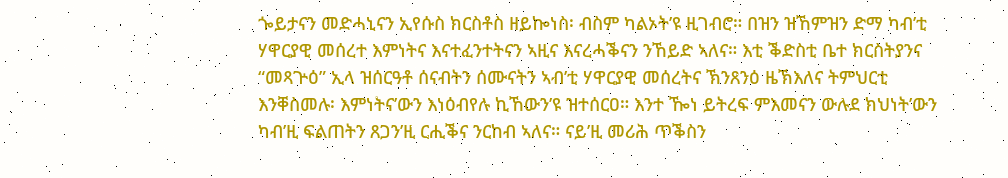ጐይታናን መድሓኒናን ኢየሱስ ክርስቶስ ዘይኰነስ፡ ብስም ካልኦት’ዩ ዚገብሮ። በዝን ዝኸምዝን ድማ ካብ’ቲ ሃዋርያዊ መሰረተ እምነትና እናተፈንተትናን ኣዚና እናረሓቕናን ንኸይድ ኣለና። እቲ ቕድስቲ ቤተ ክርስትያንና “መጻጕዕ” ኢላ ዝሰርዓቶ ሰናብትን ሰሙናትን ኣብ’ቲ ሃዋርያዊ መሰረትና ኽንጸንዕ ዜኽእለና ትምህርቲ እንቐስመሉ፡ እምነትና’ውን እነዕብየሉ ኪኸውን’ዩ ዝተሰርዐ። እንተ ዀነ ይትረፍ ምእመናን ውሉደ ክህነት’ውን ካብ’ዚ ፍልጠትን ጸጋን’ዚ ርሒቕና ንርከብ ኣለና። ናይ’ዚ መሪሕ ጥቕስን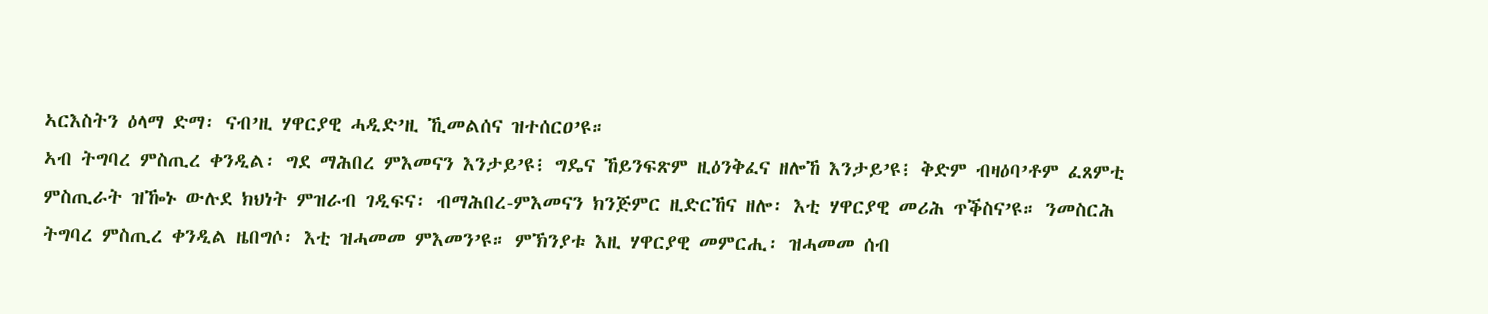ኣርእስትን ዕላማ ድማ፡ ናብ’ዚ ሃዋርያዊ ሓዲድ’ዚ ኺመልሰና ዝተሰርዐ’ዩ።
ኣብ ትግባረ ምስጢረ ቀንዲል፡ ግደ ማሕበረ ምእመናን እንታይ’ዩ፧ ግዴና ኸይንፍጽም ዚዕንቅፈና ዘሎኸ እንታይ’ዩ፧ ቅድም ብዛዕባ’ቶም ፈጸምቲ ምስጢራት ዝዀኑ ውሉደ ክህነት ምዝራብ ገዲፍና፡ ብማሕበረ-ምእመናን ክንጅምር ዚድርኸና ዘሎ፡ እቲ ሃዋርያዊ መሪሕ ጥቕስና’ዩ። ንመስርሕ ትግባረ ምስጢረ ቀንዲል ዜበግሶ፡ እቲ ዝሓመመ ምእመን’ዩ። ምኽንያቱ እዚ ሃዋርያዊ መምርሒ፡ ዝሓመመ ሰብ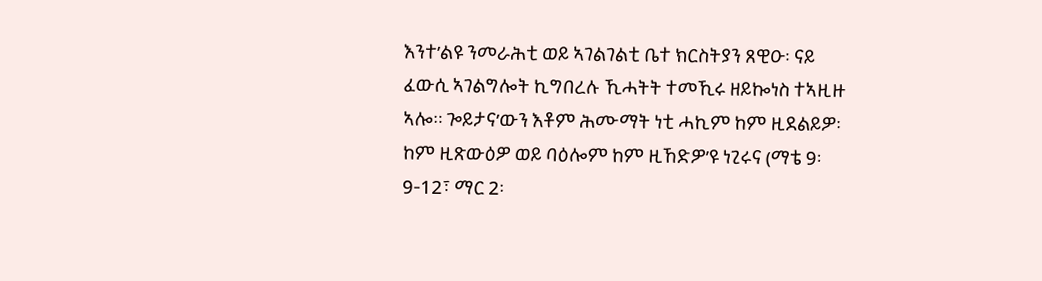እንተ’ልዩ ንመራሕቲ ወይ ኣገልገልቲ ቤተ ክርስትያን ጸዊዑ፡ ናይ ፈውሲ ኣገልግሎት ኪግበረሉ ኺሓትት ተመኺሩ ዘይኰነስ ተኣዚዙ ኣሎ። ጐይታና’ውን እቶም ሕሙማት ነቲ ሓኪም ከም ዚደልይዎ፡ ከም ዚጽውዕዎ ወይ ባዕሎም ከም ዚኸድዎ’ዩ ነጊሩና (ማቴ 9፡9-12፣ ማር 2፡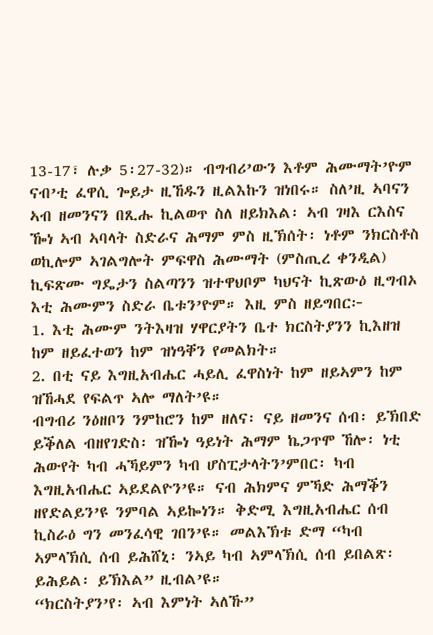13-17፣ ሉቃ 5፡27-32)። ብግብሪ’ውን እቶም ሕሙማት’ዮም ናብ’ቲ ፈዋሲ ጐይታ ዚኸዱን ዚልእኩን ዝነበሩ። ስለ’ዚ ኣባናን ኣብ ዘመንናን በጺሑ ኪልወጥ ስለ ዘይክእል፡ ኣብ ገዛእ ርእስና ዀነ ኣብ ኣባላት ስድራና ሕማም ምስ ዚኽሰት፡ ነቶም ንክርስቶስ ወኪሎም ኣገልግሎት ምፍዋስ ሕሙማት (ምስጢረ ቀንዲል) ኪፍጽሙ ግዴታን ስልጣንን ዝተዋህቦም ካህናት ኪጽውዕ ዚግብኦ እቲ ሕሙምን ስድራ ቤቱን’ዮም። እዚ ምስ ዘይግበር፦
1. እቲ ሕሙም ንትእዛዝ ሃዋርያትን ቤተ ክርስትያንን ኪእዘዝ ከም ዘይፈተወን ከም ዝነዓቐን የመልክት።
2. በቲ ናይ እግዚአብሔር ሓይሊ ፈዋስነት ከም ዘይኣምን ከም ዝኸሓደ የፍልጥ ኣሎ ማለት’ዩ።
ብግብሪ ንዕዘቦን ንምከሮን ከም ዘለና፡ ናይ ዘመንና ሰብ፡ ይኽበድ ይቕለል ብዘየገድስ፡ ዝዀነ ዓይነት ሕማም ኬጋጥሞ ኸሎ፡ ነቲ ሕውየት ካብ ሓኻይምን ካብ ሆስፒታላትን’ምበር፡ ካብ እግዚአብሔር ኣይደልዮን’ዩ። ናብ ሕክምና ምኻድ ሕማቕን ዘየድልይን’ዩ ንምባል ኣይኰነን። ቅድሚ እግዚአብሔር ሰብ ኪስራዕ ግን መንፈሳዊ ገበን’ዩ። መልእኽቱ ድማ “ካብ ኣምላኽሲ ሰብ ይሕሸኒ፡ ንኣይ ካብ ኣምላኽሲ ሰብ ይበልጽ፡ ይሕይል፡ ይኽእል” ዚብል’ዩ።
“ክርስትያን’የ፡ ኣብ እምነት ኣለኹ”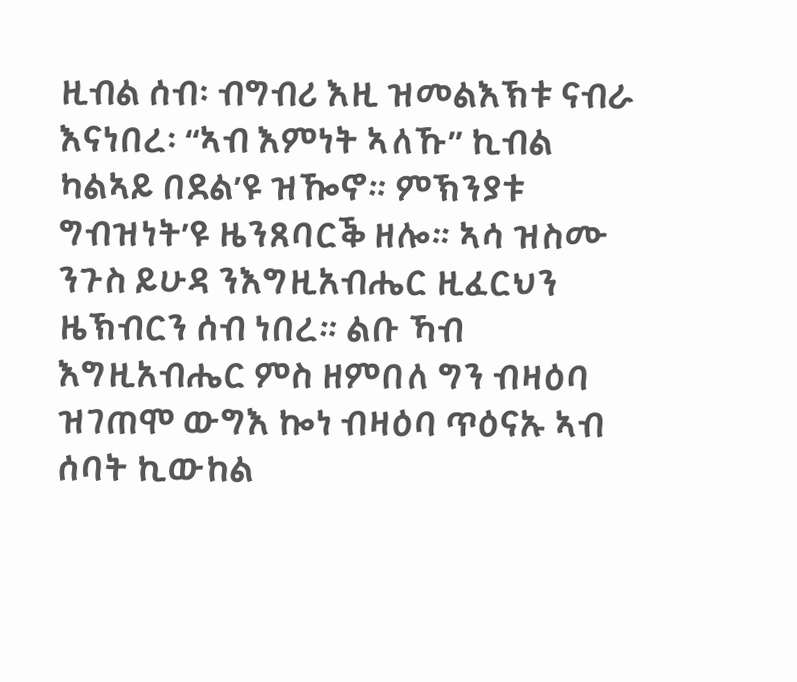ዚብል ሰብ፡ ብግብሪ እዚ ዝመልእኽቱ ናብራ እናነበረ፡ “ኣብ እምነት ኣለኹ” ኪብል ካልኣይ በደል’ዩ ዝዀኖ። ምኽንያቱ ግብዝነት’ዩ ዜንጸባርቕ ዘሎ። ኣሳ ዝስሙ ንጉስ ይሁዳ ንእግዚአብሔር ዚፈርህን ዜኽብርን ሰብ ነበረ። ልቡ ኻብ እግዚአብሔር ምስ ዘምበለ ግን ብዛዕባ ዝገጠሞ ውግእ ኰነ ብዛዕባ ጥዕናኡ ኣብ ሰባት ኪውከል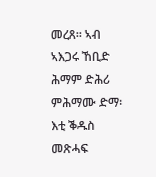መረጸ። ኣብ ኣእጋሩ ኸቢድ ሕማም ድሕሪ ምሕማሙ ድማ፡ እቲ ቕዱስ መጽሓፍ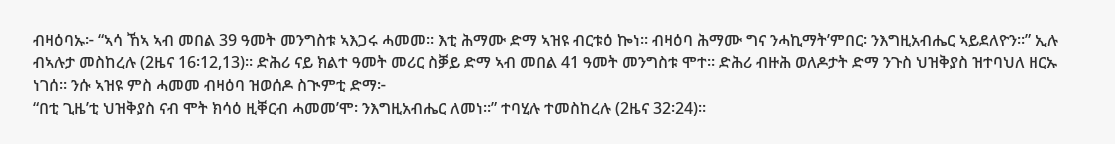ብዛዕባኡ፦ “ኣሳ ኸኣ ኣብ መበል 39 ዓመት መንግስቱ ኣእጋሩ ሓመመ። እቲ ሕማሙ ድማ ኣዝዩ ብርቱዕ ኰነ። ብዛዕባ ሕማሙ ግና ንሓኪማት’ምበር፡ ንእግዚአብሔር ኣይደለዮን።” ኢሉ ብኣሉታ መስከረሉ (2ዜና 16፡12,13)። ድሕሪ ናይ ክልተ ዓመት መሪር ስቓይ ድማ ኣብ መበል 41 ዓመት መንግስቱ ሞተ። ድሕሪ ብዙሕ ወለዶታት ድማ ንጉስ ህዝቅያስ ዝተባህለ ዘርኡ ነገሰ። ንሱ ኣዝዩ ምስ ሓመመ ብዛዕባ ዝወሰዶ ስጒምቲ ድማ፦
“በቲ ጊዜ’ቲ ህዝቅያስ ናብ ሞት ክሳዕ ዚቐርብ ሓመመ’ሞ፡ ንእግዚአብሔር ለመነ።” ተባሂሉ ተመስከረሉ (2ዜና 32፡24)።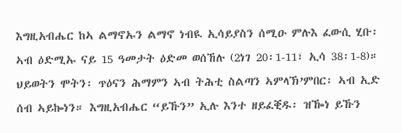እግዚአብሔር ከኣ ልማኖኡን ልማኖ ነብዪ ኢሳይያስን ሰሚዑ ምሉእ ፈውሲ ሂቡ፡ ኣብ ዕድሚኡ ናይ 15 ዓመታት ዕድመ ወሰኸሉ (2ነገ 20፡1-11፣ ኢሳ 38፡1-8)። ህይወትን ሞትን፡ ጥዕናን ሕማምን ኣብ ትሕቲ ስልጣን ኣምላኽ’ምበር፡ ኣብ ኢድ ሰብ ኣይኰነን። እግዚአብሔር “ይኹን” ኢሉ እንተ ዘይፈቒዱ፡ ዝዀነ ይኹን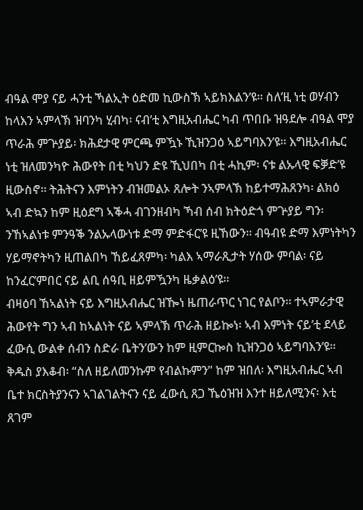ብዓል ሞያ ናይ ሓንቲ ኻልኢት ዕድመ ኪውስኽ ኣይክእልን’ዩ። ስለ’ዚ ነቲ ወሃብን ከላእን ኣምላኽ ዝባንካ ሂብካ፡ ናብ’ቲ እግዚአብሔር ካብ ጥበቡ ዝዓደሎ ብዓል ሞያ ጥራሕ ምጕያይ፡ ክሕደታዊ ምርጫ ምዃኑ ኺዝንጋዕ ኣይግባእን’ዩ። እግዚአብሔር ነቲ ዝለመንካዮ ሕውየት በቲ ካህን ድዩ ኺህበካ በቲ ሓኪም፡ ናቱ ልኡላዊ ፍቓድ’ዩ ዚውስኖ። ትሕትናን እምነትን ብዝመልኦ ጸሎት ንኣምላኽ ከይተማሕጸንካ፡ ልክዕ ኣብ ድኳን ከም ዚዕደግ ኣቕሓ ብገንዘብካ ኻብ ሰብ ክትዕድጎ ምጕያይ ግን፡ ንኸኣልነቱ ምንዓቕ ንልኡላውነቱ ድማ ምድፋር’ዩ ዚኸውን። ብዓብዩ ድማ እምነትካን ሃይማኖትካን ዚጠልበካ ኸይፈጸምካ፡ ካልእ ኣማራጺታት ሃሰው ምባል፡ ናይ ከንፈር’ምበር ናይ ልቢ ሰዓቢ ዘይምዃንካ ዜቃልዕ’ዩ።
ብዛዕባ ኸኣልነት ናይ እግዚአብሔር ዝዀነ ዜጠራጥር ነገር የልቦን። ተኣምራታዊ ሕውየት ግን ኣብ ከኣልነት ናይ ኣምላኽ ጥራሕ ዘይኰነ፡ ኣብ እምነት ናይ’ቲ ደላይ ፈውሲ ውልቀ ሰብን ስድራ ቤትን’ውን ከም ዚምርኰስ ኪዝንጋዕ ኣይግባእን’ዩ። ቅዱስ ያእቆብ፡ “ስለ ዘይለመንኩም የብልኩምን” ከም ዝበለ፡ እግዚአብሔር ኣብ ቤተ ክርስትያንናን ኣገልገልትናን ናይ ፈውሲ ጸጋ ኼዕዝዝ እንተ ዘይለሚንና፡ እቲ ጸገም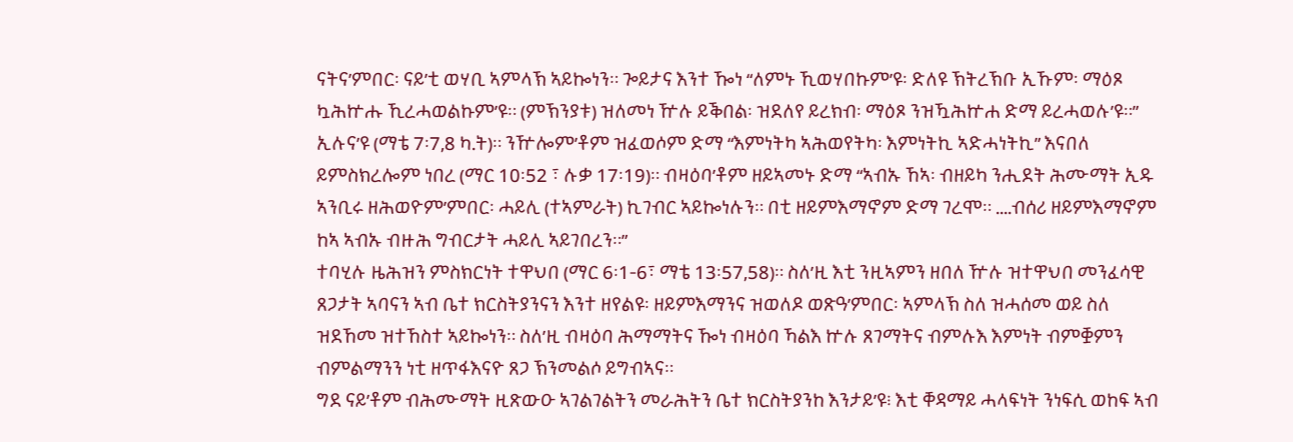ናትና’ምበር፡ ናይ’ቲ ወሃቢ ኣምላኽ ኣይኰነን። ጐይታና እንተ ዀነ “ለምኑ ኺወሃበኩም’ዩ፡ ድለዩ ኽትረኽቡ ኢኹም፡ ማዕጾ ኳሕኵሑ ኺረሓወልኩም’ዩ። (ምኽንያቱ) ዝለመነ ዅሉ ይቕበል፡ ዝደለየ ይረክብ፡ ማዕጾ ንዝዃሕኵሐ ድማ ይረሓወሉ’ዩ።” ኢሉና’ዩ (ማቴ 7፡7,8 ካ.ት)። ንዅሎም’ቶም ዝፈወሶም ድማ “እምነትካ ኣሕወየትካ፡ እምነትኪ ኣድሓነትኪ” እናበለ ይምስክረሎም ነበረ (ማር 10፡52 ፣ ሉቃ 17፡19)። ብዛዕባ’ቶም ዘይኣመኑ ድማ “ኣብኡ ኸኣ፡ ብዘይካ ንሒደት ሕሙማት ኢዱ ኣንቢሩ ዘሕወዮም’ምበር፡ ሓይሊ (ተኣምራት) ኪገብር ኣይኰነሉን። በቲ ዘይምእማኖም ድማ ገረሞ። ....ብሰሪ ዘይምእማኖም ከኣ ኣብኡ ብዙሕ ግብርታት ሓይሊ ኣይገበረን።”
ተባሂሉ ዜሕዝን ምስክርነት ተዋህበ (ማር 6፡1-6፣ ማቴ 13፡57,58)። ስለ’ዚ እቲ ንዚኣምን ዘበለ ዅሉ ዝተዋህበ መንፈሳዊ ጸጋታት ኣባናን ኣብ ቤተ ክርስትያንናን እንተ ዘየልዩ፡ ዘይምእማንና ዝወለዶ ወጽዓ’ምበር፡ ኣምላኽ ስለ ዝሓሰመ ወይ ስለ ዝደኸመ ዝተኸስተ ኣይኰነን። ስለ’ዚ ብዛዕባ ሕማማትና ዀነ ብዛዕባ ኻልእ ኵሉ ጸገማትና ብምሉእ እምነት ብምቛምን ብምልማንን ነቲ ዘጥፋእናዮ ጸጋ ኽንመልሶ ይግብኣና።
ግደ ናይ’ቶም ብሕሙማት ዚጽውዑ ኣገልገልትን መራሕትን ቤተ ክርስትያንከ እንታይ’ዩ፧ እቲ ቐዳማይ ሓላፍነት ንነፍሲ ወከፍ ኣብ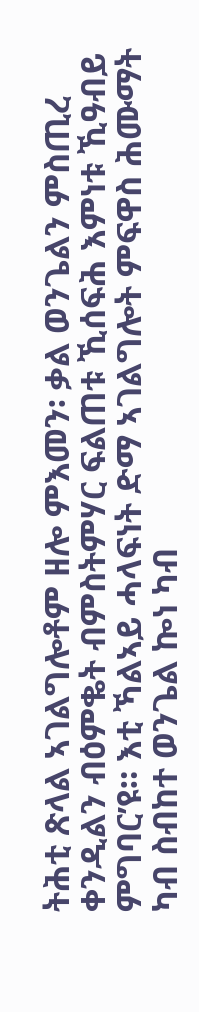ትሕቲ ጽላል ኣገልግሎቶም ዘሎ ምእመን፡ ቃል ወንጌልን ምስጢረ ቀንዲልን ብዕምቈት ብምስትምሃር ፍልጠቱ ኺሰፍሕ እምነቱ ኺዓብይ ምግባር’ዩ። እቲ ኻልኣይ ሓላፍነት ድማ ኣገልግሎት ምፍዋስ ሕሙማት ካብ ስብከተ ወንጌል ኰነ ካብ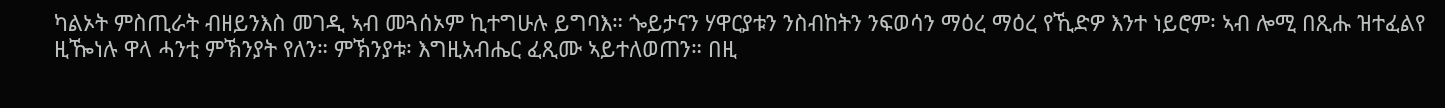ካልኦት ምስጢራት ብዘይንእስ መገዲ ኣብ መጓሰኦም ኪተግሁሉ ይግባእ። ጐይታናን ሃዋርያቱን ንስብከትን ንፍወሳን ማዕረ ማዕረ የኺድዎ እንተ ነይሮም፡ ኣብ ሎሚ በጺሑ ዝተፈልየ ዚዀነሉ ዋላ ሓንቲ ምኽንያት የለን። ምኽንያቱ፡ እግዚአብሔር ፈጺሙ ኣይተለወጠን። በዚ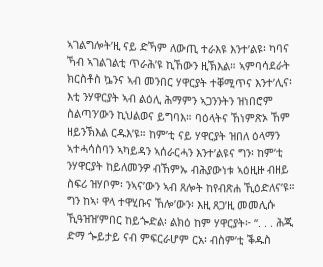ኣገልግሎት’ዚ ናይ ድኻም ለውጢ ተራእዩ እንተ’ልዩ፡ ካባና ኻብ ኣገልገልቲ ጥራሕ’ዩ ኪኸውን ዚኽእል። ኣምባሳደራት ክርስቶስ ኴንና ኣብ መንበር ሃዋርያት ተቐሚጥና እንተ’ሊና፡ እቲ ንሃዋርያት ኣብ ልዕሊ ሕማምን ኣጋንንትን ዝነበሮም ስልጣን’ውን ኪህልወና ይግባእ። ባዕላትና ኸነምጽኦ ኸም ዘይንኽእል ርዱእ’ዩ። ከም’ቲ ናይ ሃዋርያት ዝበለ ዕላማን ኣተሓሳስባን ኣካይዳን ኣሰራርሓን እንተ’ልዩና ግን፡ ከም’ቲ ንሃዋርያት ከይለመንዎ ብኸምኡ ብሕያውነቱ ኣዕዚዙ ብዘይ ስፍሪ ዝሃቦም፡ ንኣና’ውን ኣብ ጸሎት ከየብጽሐ ኺዕድለና’ዩ። ግን ከኣ፡ ዋላ ተዋሂቡና ኸሎ’ውን፡ እዚ ጸጋ’ዚ መመሊሱ ኺዓዝዝ’ምበር ከይጐድል፡ ልክዕ ከም ሃዋርያት፦ “. . . ሕጂ ድማ ጐይታይ ናብ ምፍርራሆም ርአ፡ ብስም’ቲ ቕዱስ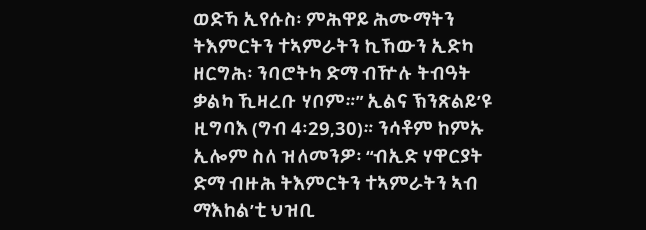ወድኻ ኢየሱስ፡ ምሕዋይ ሕሙማትን ትእምርትን ተኣምራትን ኪኸውን ኢድካ ዘርግሕ፡ ንባሮትካ ድማ ብዅሉ ትብዓት ቃልካ ኺዛረቡ ሃቦም።” ኢልና ኽንጽልይ’ዩ ዚግባእ (ግብ 4፡29,30)። ንሳቶም ከምኡ ኢሎም ስለ ዝለመንዎ፡ “ብኢድ ሃዋርያት ድማ ብዙሕ ትእምርትን ተኣምራትን ኣብ ማእከል’ቲ ህዝቢ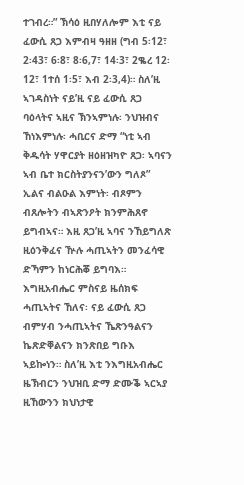ተገብረ።” ኽሳዕ ዚበሃለሎም እቲ ናይ ፈውሲ ጸጋ እምብዛ ዓዘዘ (ግብ 5፡12፣ 2፡43፣ 6፡8፣ 8፡6,7፣ 14፡3፣ 2ቈረ 12፡12፣ 1ተሰ 1፡5፣ እብ 2፡3,4)። ስለ’ዚ ኣገዳስነት ናይ’ዚ ናይ ፈውሲ ጸጋ ባዕላትና ኣዚና ኽንኣምነሉ፡ ንህዝብና ኸነእምነሉ፡ ሓቢርና ድማ “ነቲ ኣብ ቅዱሳት ሃዋርያት ዘዕዘዝካዮ ጸጋ፡ ኣባናን ኣብ ቤተ ክርስትያንናን’ውን ግለጾ” ኢልና ብልዑል እምነት፡ ብጾምን ብጸሎትን ብኣጽንዖት ክንምሕጸኖ ይግብኣና። እዚ ጸጋ’ዚ ኣባና ንኸይግለጽ ዚዕንቅፈና ዅሉ ሓጢኣትን መንፈሳዊ ድኻምን ከነርሕቖ ይግባእ። እግዚአብሔር ምስናይ ዜሰክፍ ሓጢኣትና ኸለና፡ ናይ ፈውሲ ጸጋ ብምሃብ ንሓጢኣትና ኼጽንዓልናን ኬጽድቐልናን ክንጽበይ ግቡእ ኣይኰነን። ስለ’ዚ እቲ ንእግዚአብሔር ዜኽብርን ንህዝቢ ድማ ድሙቕ ኣርኣያ ዚኸውንን ክህነታዊ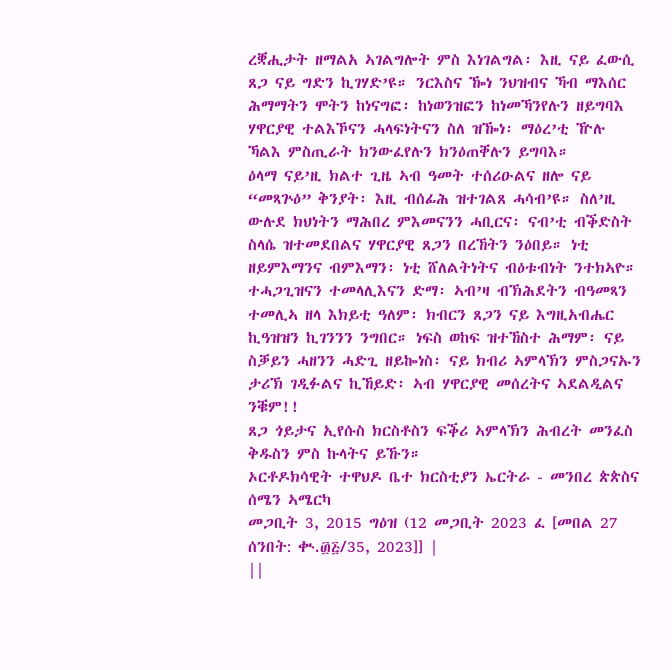ረቛሒታት ዘማልአ ኣገልግሎት ምስ እነገልግል፡ እዚ ናይ ፈውሲ ጸጋ ናይ ግድን ኪገሃድ’ዩ። ንርእስና ዀነ ንህዝብና ኻብ ማእሰር ሕማማትን ሞትን ከነናግፎ፡ ከነወንዝፎን ከነመኻንየሉን ዘይግባእ ሃዋርያዊ ተልእኾናን ሓላፍነትናን ስለ ዝዀነ፡ ማዕረ’ቲ ዅሉ ኻልእ ምስጢራት ክንውፈየሉን ክንዕጠቐሉን ይግባእ።
ዕላማ ናይ’ዚ ክልተ ጊዜ ኣብ ዓመት ተሰሪዑልና ዘሎ ናይ “መጻጕዕ” ቅንያት፡ እዚ ብሰፊሕ ዝተገልጸ ሓሳብ’ዩ። ስለ’ዚ ውሉደ ክህነትን ማሕበረ ምእመናንን ሓቢርና፡ ናብ’ቲ ብቕድስት ስላሴ ዝተመደበልና ሃዋርያዊ ጸጋን በረኸትን ንዕበይ። ነቲ ዘይምእማንና ብምእማን፡ ነቲ ሸለልትነትና ብዕቱብነት ንተክኣዮ። ተሓጋጊዝናን ተመላሊእናን ድማ፡ ኣብ’ዛ ብኽሕደትን ብዓመጻን ተመሊኣ ዘላ እክይቲ ዓለም፡ ክብርን ጸጋን ናይ እግዚአብሔር ኪዓዝዝን ኪገንንን ንግበር። ነፍስ ወከፍ ዝተኸስተ ሕማም፡ ናይ ስቓይን ሓዘንን ሓድጊ ዘይኰነስ፡ ናይ ክብሪ ኣምላኽን ምስጋናኡን ታሪኽ ገዲፉልና ኪኸይድ፡ ኣብ ሃዋርያዊ መሰረትና ኣደልዲልና ንቑም!!
ጸጋ ጎይታና ኢየሱስ ክርስቶስን ፍቕሪ ኣምላኽን ሕብረት መንፈስ ቅዱስን ምስ ኩላትና ይኹን።
ኦርቶዶክሳዊት ተዋህዶ ቤተ ክርስቲያን ኤርትራ - መንበረ ጵጵስና ሰሜን ኣሜርካ
መጋቢት 3, 2015 ግዕዝ (12 መጋቢት 2023 ፈ [መበል 27 ሰንበት: ቊ.፴፭/35, 2023]] |
||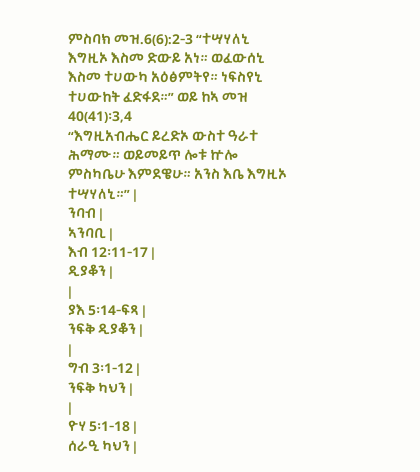ምስባክ መዝ.6(6):2-3 “ተሣሃለኒ እግዚኦ እስመ ድውይ አነ። ወፈውሰኒ እስመ ተሀውካ አዕፅምትየ። ነፍስየኒ ተሀውከት ፈድፋደ።” ወይ ከኣ መዝ 40(41)፡3,4
“እግዚአብሔር ይረድኦ ውስተ ዓራተ ሕማሙ። ወይመይጥ ሎቱ ኵሎ ምስካቤሁ እምደዌሁ። አንስ እቤ እግዚኦ ተሣሃለኒ።” |
ንባብ |
ኣንባቢ |
እብ 12፡11-17 |
ዲያቆን |
|
ያእ 5፡14-ፍጻ |
ንፍቅ ዲያቆን |
|
ግብ 3፡1-12 |
ንፍቅ ካህን |
|
ዮሃ 5፡1-18 |
ሰራዒ ካህን |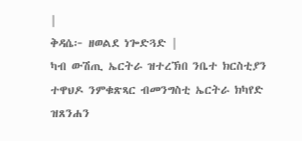|
ቅዳሴ፦ ዘወልደ ነጐድጓድ |
ካብ ውሽጢ ኤርትራ ዝተረኽበ ንቤተ ክርስቲያን ተዋህዶ ንምቁጽጻር ብመንግስቲ ኤርትራ ክካየድ ዝጸንሐን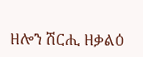ዘሎን ሽርሒ ዘቃልዕ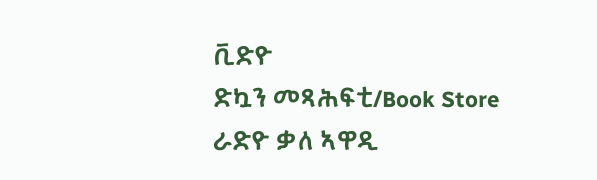ቪድዮ
ድኳን መጻሕፍቲ/Book Store
ራድዮ ቃለ ኣዋዲ